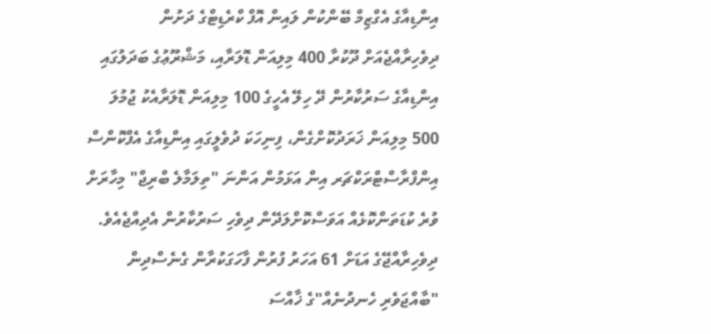އިންޑިއާގެ އެގްޒިމް ބޭންކުން ލައިން އޮފް ކްރެޑިޓްގެ ދަށުން ދިވެހިރާއްޖެއަށް ދޫކުރާ 400 މިލިއަން ޑޮލަރާއި، މަޝްރޫޢުގެ ބަދަލުގައި އިންޑިއާގެ ސަރުކާރުން ދޭ ހިލޭ އެހީގެ 100 މިލިއަން ޑޮލަރާއެކު ޖުމުލަ 500 މިލިއަން ޚަރަދުކޮށްގެން، ފިނިހަކަ ދުވެލީގައި އިންޑިއާގެ އެފްކޮންސް އިންފްރާސްޓްރަކްޗަރ އިން އަޅަމުން އަންނަ "ތިލަމާލެ ބްރިޖް" މިހާރަށް ވުރެ ކުޑަތަންކޮޅެއް އަވަސްކޮށްލަދޭން ދިވެހި ސަރުކާރުން އެދިއްޖެއެވެ.
ދިވެހިރާއްޖޭގެ އަޑަށް 61 އަހަރު ފުރުން ފާހަގަކުރާން ގެނެސްދިން "ބާއްޖަވެރި ހެނދުނެއް"ގެ ޚާއްސަ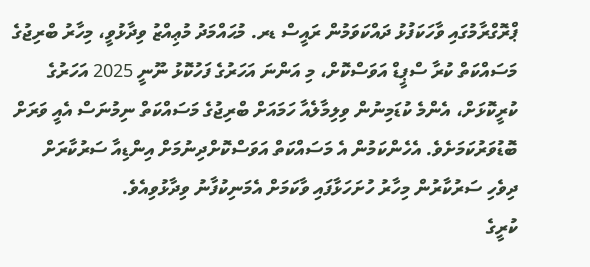ޕްރޮގްރާމުގައި ވާހަކަފުޅު ދައްކަވަމުން ރައީސް ޑރ. މުޙައްމަދު މުޢިއްޒު ވިދާޅުވީ، މިހާރު ބްރިޖުގެ މަސައްކަތް ކުރާ ސްޕީޑް އަވަސްކޮށް، މި އަންނަ އަހަރުގެ ފަހުކޮޅު ނޫނީ 2025 އަހަރުގެ ކުރީކޮޅަށް، އެންމެ ކުޑަމިނުން ވިލިމާލެއާ ހަމައަށް ބްރިޖުގެ މަސައްކަތް ނިމުނަސް އެއީ ވަރަށް ބޮޑުވަރުކަމަށެވެ. އެހެންކަމުން އެ މަސައްކަތް އަވަސްކޮށްދިނުމަށް އިންޑިއާ ސަރުކާރަށް ދިވެހި ސަރުކާރުން މިހާރު ހުށަހަޅާފައި ވާކަމަށް އެމަނިކުފާނު ވިދާޅުވިއެވެ.
ކުރީގެ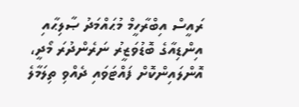ރައީސް އިބްރާހީމް މުޙައްމަދު ޞާލިޙާއި އިންޑިއާގެ ބޮޑުވަޒީރު ނަރެންދުރަ މޯދީ، އޮންލައިންކޮށް ފައްޓަވައި ދެއްވި ތިލަމާލެ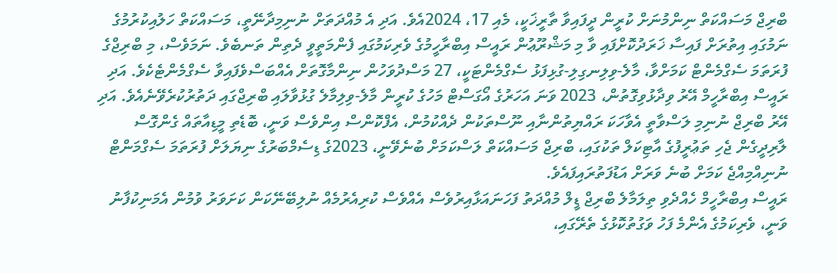ބްރިޖް މަސައްކަތް ނިންމުނަށް ކުރީން ދީފައިވާ ތާރީޚަކީ، މެއި 17، 2024އެވެ. އަދި އެ މުއްދަތަށް ނުނިމިދާނޭތީ، މަސައްކަތް ހަލުއިކުރުމުގެ ނަމުގައި އިތުރަށް ފައިސާ ޚަރަދުކޮށްފައި ވާ މި މަޝްރޫޢުން ރައީސް އިބްރާހީމުގެ ވެރިކަމުގައި ފެންމަތީވީ ދެތިން ތަނބެވެ. ނަމަވެސް، މި ބްރިޖްގެ ފުރަތަމަ ސެގްމެންޓް ކަމަށްވާ، މާލެ-ވިލިނގިލި-ގުޅިފަޅު ސެގްމެންޓަކީ، 27 މަސްދުވަހުން ނިންމާގޮތަށް އެއްބަސްވެފައިވާ ސެގްމެންޓެކެވެ. އަދި ރައީސް އިބްރާހީމް އޭރު ވިދާޅުވިގޮތުން، 2023 ވަނަ އަހަރުގެ އޯގަސްޓް މަހުގެ ކުރީން މާލެ-ވިލިމާލެ ގުޅުވާލައި ބްރިޖްގައި ދަތުރުކުރެވޭނެއެވެ. އަދި އޭރު ބްރިޖް ނުނިމި ލަސްވާތީ އެވާހަކަ ރައްޔިތުންނާއި ނޫސްތަކުން ދެއްކުމުން، އެފްކޮންސް އިންވެސް ވަނީ، ބޮޑެތި މީޑިއާތައް ގެންގޮސް ލާރިދީގެން ޖެހި ތަޢުރީފުގެ އާޓިކަލް ތަކުގައި، ބްރިޖް މަސައްކަތް ލަސްކަމަށް ބުނެވޭނީ، 2023ގެ ޑިސެމްބަރުގެ ނިޔަލަށް ފުރަތަމަ ސެގްމަންޓް ނުނިއްމިއްޖެ ކަމަށް ބުނެ ވަރަށް އަޑުފަތުރައިފައެވެ.
ރައީސް އިބްރާހީމް ހެއްދެވި ތިލަމާލެ ބްރިޖް ޑީލް މުއްދަތު ފަހަނައަޅާއިރުވެސް އެއްވެސް ކުރިއެރުމެއް ނުލިބޭނޭކަން ކަށަވަރު ވުމުން އެމަނިކުފާނު ވަނީ، ވެރިކަމުގެ އެންމެ ފަހު ވަގުތުކޮޅުގެ ތެރޭގައި،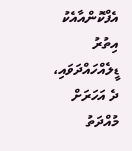އެފްކޮންއާއެކު އިތުރު ޑީލެއްހައްދަވައި، ދެ އަހަރަށް މުއްދަތު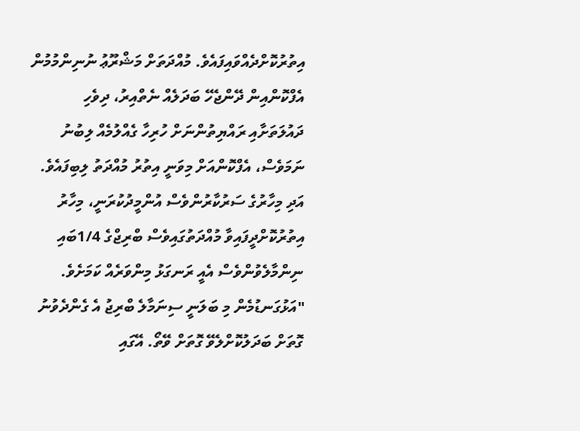އިތުރުކޮށްދެއްވައިފައެވެ. މުއްދަތަށް މަޝްރޫޢު ނުނިންމުމުން އެފްކޮންއިން ދޭންޖެހޭ ބަދަލެއް ނެތްއިރު، ދިވެހި ދައުލަތަށާއި ރައްޔިތުންނަށް ހުރިހާ ގެއްލުމެއް ލިބުނު ނަމަވެސް، އެފްކޮންއަށް މިވަނީ އިތުރު މުއްދަތު ލިބިފައެވެ. އަދި މިހާރުގެ ސަރުކާރުންވެސް އުންމީދުކުރަނީ، މިހާރު އިތުރުކޮށްދީފައިވާ މުއްދަތުގައިވެސް ބްރިޖްގެ 1/4ބައި ނިންމާލެވުންވެސް އެއީ ރަނގަޅު މިންވަރެއް ކަމަށެވެ.
"އަޅުގަނޑުމެން މި ބަލަނީ ސިނަމާލެ ބްރިޖު އެ ގެންދެވުނު ގޮތަށް ބަދަލުކޮށްލެވޭ ގޮތަށް ވޭތޯ. އޭގައި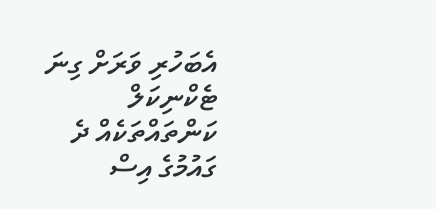އެބަހުރި ވަރަށް ގިނަ ޓެކްނިކަލް ކަންތައްތަކެއް ދެ ގައުމުގެ އިސް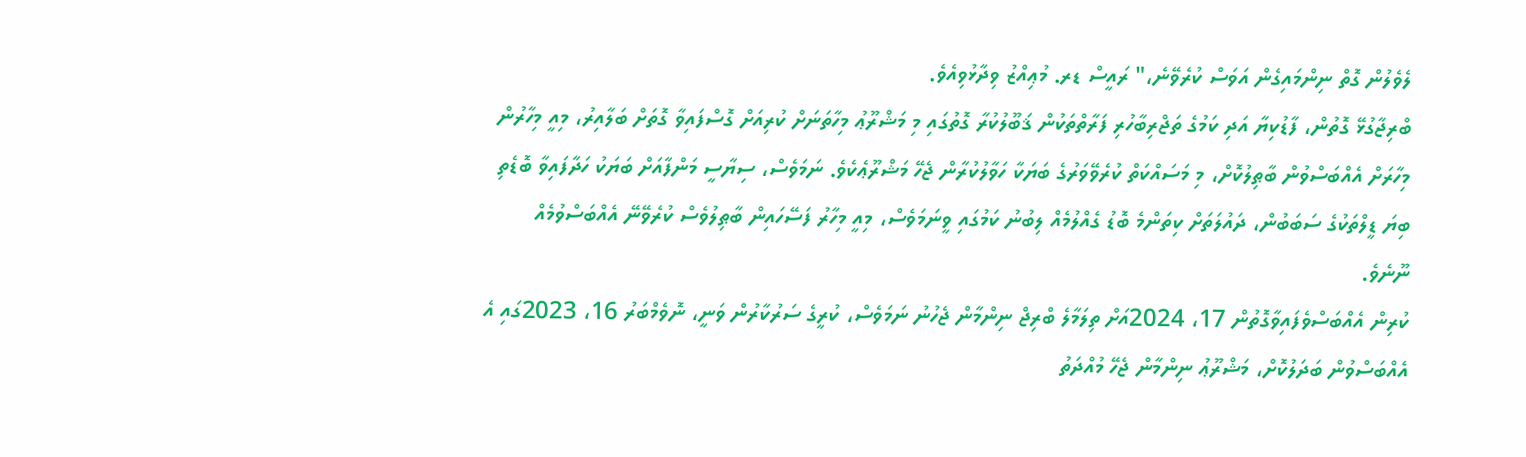ލެވެލުން ގޮތް ނިންމައިގެން އަވަސް ކުރެވޭނެ،" ރައީސް ޑރ. މުޢިއްޒު ވިދާޅުވިއެވެ.
ބްރިޖާގުޅޭ ގޮތުން، ފާޑުކިޔާ އަދި ކަމުގެ ތަޖްރިބާހުރި ފަރާތްތަކުން ޤަބޫލުކުރާ ގޮތުގައި މި މަޝްރޫޢު މިހާތަނަށް ކުރިއަށް ގޮސްފައިވާ ގޮތަށް ބަލާއިރު، މިއީ މިހާރުން މިހާރަށް އެއްބަސްވުން ބާޠިލުކޮށް، މި މަސައްކަތް ކުރެވޭވަރުގެ ބަޔަކާ ހަވާލުކުރާން ޖެހޭ މަޝްރޫޢެކެވެ. ނަމަވެސް، ސިޔާސީ މަންފާއަށް ބަޔަކު ހަދާފައިވާ ބޮޑެތި ބިޔަ ޑީލްތަކުގެ ސަބަބުން، ދައުލަތަށް ކިތަންމެ ބޮޑު ގެއްލުމެއް ލިބުނު ކަމުގައި ވީނަމަވެސް، މިއީ މިހާރު ފަސޭހައިން ބާޠިލުވެސް ކުރެވޭނޭ އެއްބަސްވުމެއް ނޫނެވެ.
ކުރިން އެއްބަސްވެފައިވާގޮތުން 17، 2024އަށް ތިލަމާލެ ބްރިޖް ނިންމާން ޖެހުނު ނަމަވެސް، ކުރީގެ ސަރުކާރުން ވަނީ، ނޮވެމްބަރު 16، 2023ގައި އެ އެއްބަސްވުން ބަދަލުކޮށް، މަޝްރޫޢު ނިންމާން ޖެހޭ މުއްދަތު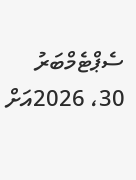ސެޕްޓެމްބަރު 30، 2026އަށް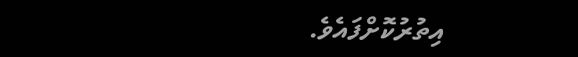އިތުރުކޮށްފައެވެ.